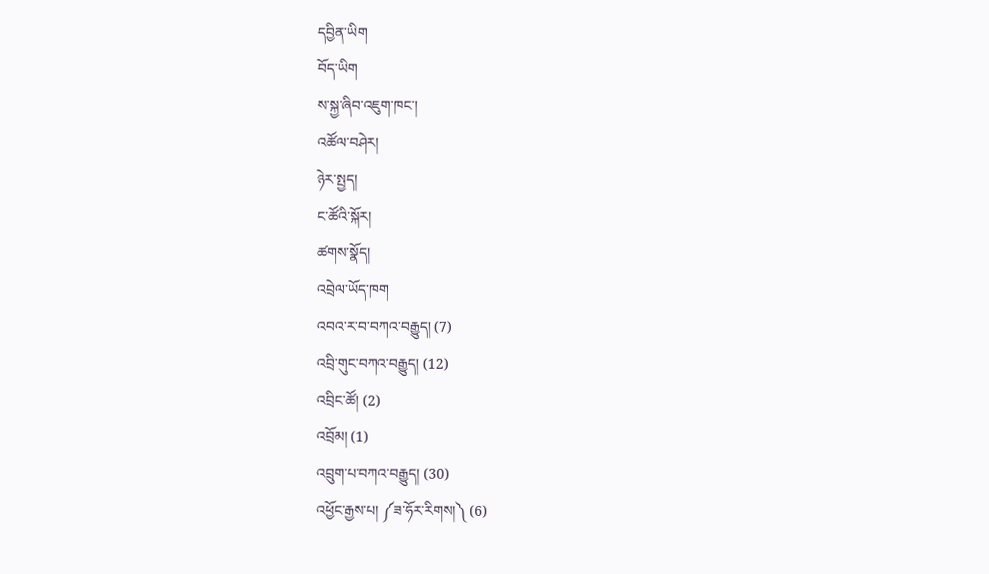དབྱིན་ཡིག
བོད་ཡིག
ས་སྐྱ་ཞིབ་འཇུག་ཁང་།
འཚོལ་བཤེར།
ཉེར་སྤྱད།
ང་ཚོའི་སྐོར།
ཚགས་སྣོད།
འབྲེལ་ཡོད་ཁག
འབའ་ར་བ་བཀའ་བརྒྱུད། (7)
འབྲི་གུང་བཀའ་བརྒྱུད། (12)
འབྲིང་ཚོ། (2)
འབྲོམ། (1)
འབྲུག་པ་བཀའ་བརྒྱུད། (30)
འཕྱོང་རྒྱས་པ། ༼ཟ་ཧོར་རིགས།༽ (6)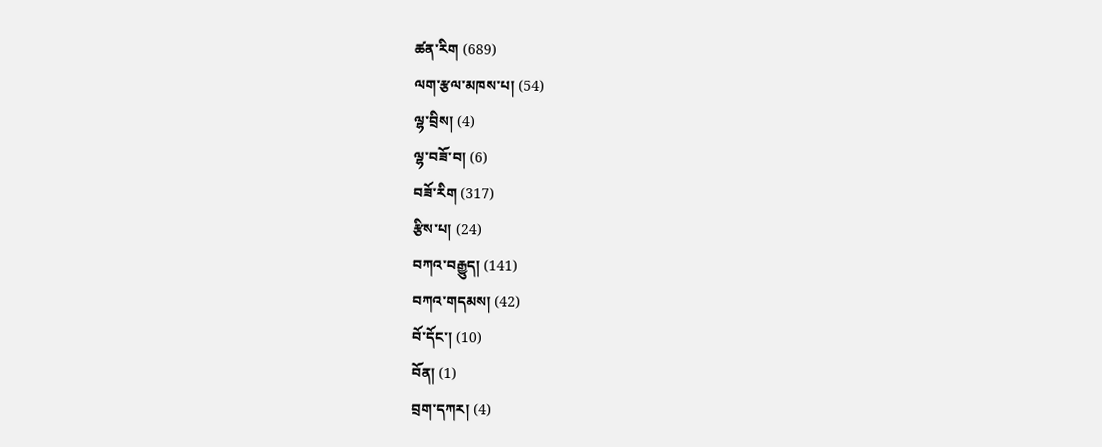ཚན་རིག (689)
ལག་རྩལ་མཁས་པ། (54)
ལྷ་བྲིས། (4)
ལྷ་བཟོ་བ། (6)
བཟོ་རིག (317)
རྩིས་པ། (24)
བཀའ་བརྒྱུད། (141)
བཀའ་གདམས། (42)
བོ་དོང་། (10)
བོན། (1)
བྲག་དཀར། (4)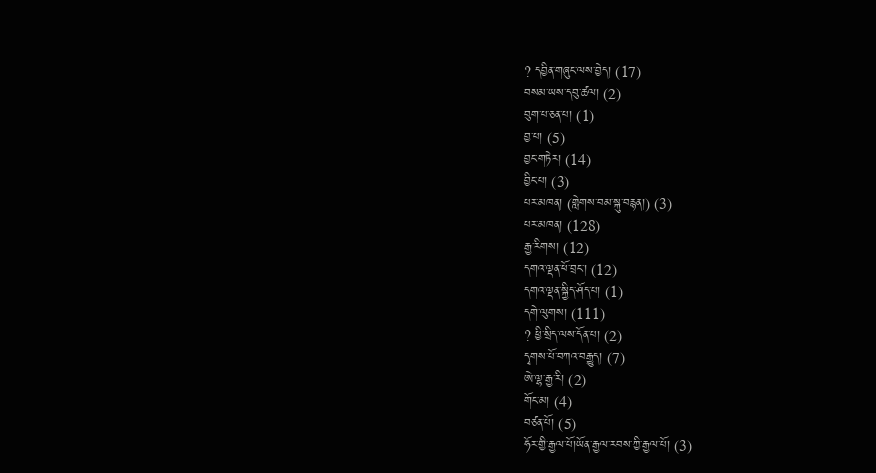? དབྱིན་གཞུང་ལས་བྱེད། (17)
བསམ་ཡས་དབུ་ཚལ། (2)
བུག་པ་ཅན་པ། (1)
བྱ་པ། (5)
བྱང་གཏེར། (14)
བྱིང་པ། (3)
པར་མཁན། (གླེགས་བམ་སྐུ་བརྙན།) (3)
པར་མཁན། (128)
རྒྱ་རིགས། (12)
དགའ་ལྡན་ཕོ་བྲང་། (12)
དགའ་ལྡན་སྐྱིད་ཤོད་པ། (1)
དགེ་ལུགས། (111)
? ཕྱི་སྲིད་ལས་དོན་པ། (2)
དྭགས་པོ་བཀའ་བརྒྱུད། (7)
ཨེ་ལྷ་རྒྱ་རི། (2)
གོང་མ། (4)
བཙན་པོ། (5)
ཧོར་གྱི་རྒྱལ་པོ།ཡོན་རྒྱལ་རབས་ཀྱི་རྒྱལ་པོ། (3)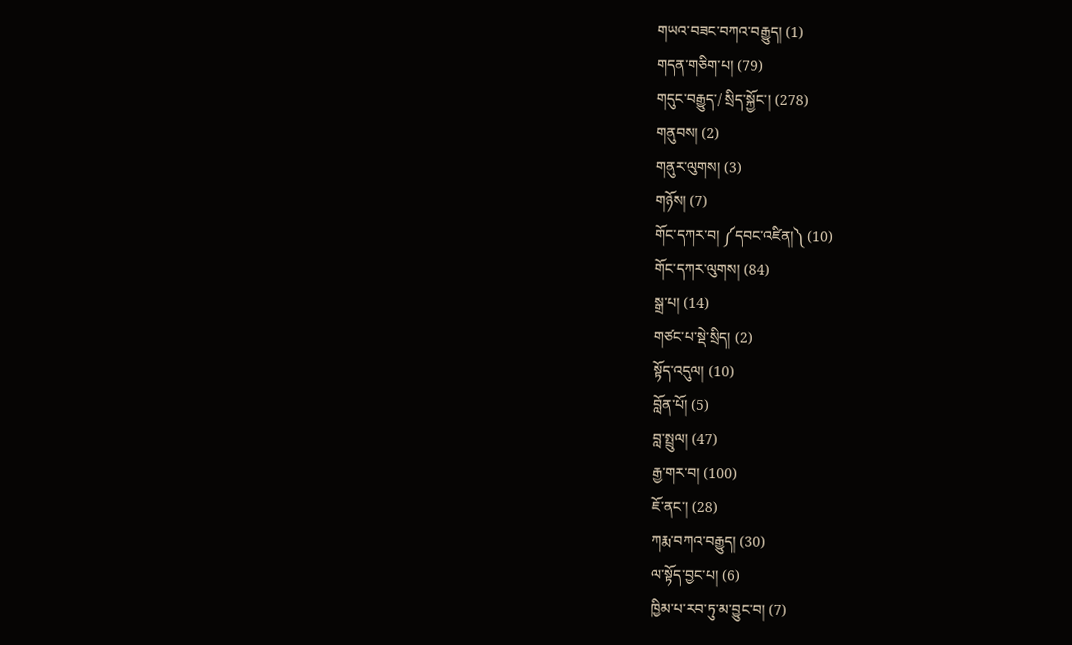གཡའ་བཟང་བཀའ་བརྒྱུད། (1)
གདན་གཅིག་པ། (79)
གདུང་བརྒྱུད་/ སྲིད་སྐྱོང་། (278)
གནུབས། (2)
གནུར་ལུགས། (3)
གཉོས། (7)
གོང་དཀར་བ། ༼དབང་འཛིན།༽ (10)
གོང་དཀར་ལུགས། (84)
སྒྲ་པ། (14)
གཙང་པ་སྡེ་སྲིད། (2)
སྟོད་འདུལ། (10)
བློན་པོ། (5)
བླ་སྤྲུལ། (47)
རྒྱ་གར་བ། (100)
ཇོ་ནང་། (28)
ཀརྨ་བཀའ་བརྒྱུད། (30)
ལ་སྟོད་བྱང་པ། (6)
ཁྱིམ་པ་རབ་ཏུ་མ་བྱུང་བ། (7)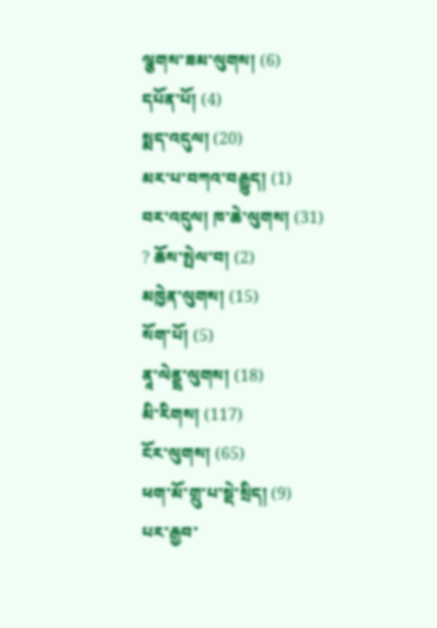ལྕགས་ཟམ་ལུགས། (6)
དཔོན་པོ། (4)
སྨད་འདུལ། (20)
མར་པ་བཀའ་བརྒྱུད། (1)
བར་འདུལ། ཁ་ཆེ་ལུགས། (31)
? ཆོས་སྤེལ་བ། (2)
མཁྱེན་ལུགས། (15)
སོག་པོ། (5)
ནཱ་ལེནྡྲ་ལུགས། (18)
མི་རིགས། (117)
ངོར་ལུགས། (65)
ཕག་མོ་གྲུ་པ་སྡེ་སྲིད། (9)
པར་རྒྱབ་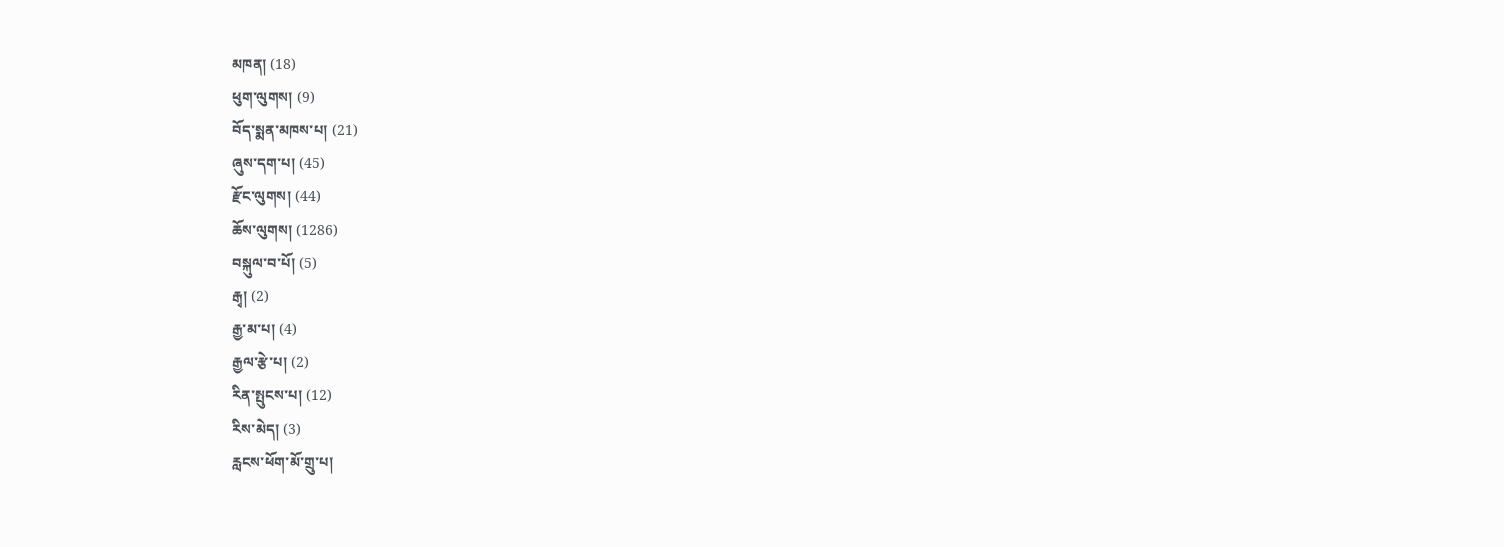མཁན། (18)
ཕུག་ལུགས། (9)
བོད་སྨན་མཁས་པ། (21)
ཞུས་དག་པ། (45)
རྫོང་ལུགས། (44)
ཆོས་ལུགས། (1286)
བསྐུལ་བ་པོ། (5)
རྒྭ། (2)
རྒྱ་མ་པ། (4)
རྒྱལ་རྩེ་པ། (2)
རིན་སྤུངས་པ། (12)
རིས་མེད། (3)
རླངས་ཕོག་མོ་གྲུ་པ།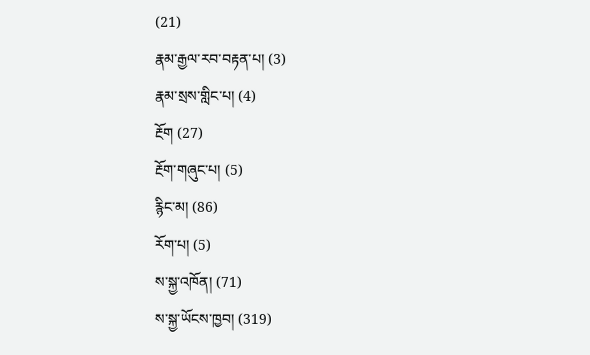(21)
རྣམ་རྒྱལ་རབ་བརྟན་པ། (3)
རྣམ་སྲས་གླིང་པ། (4)
རྔོག (27)
རྔོག་གཞུང་པ། (5)
རྙིང་མ། (86)
རོག་པ། (5)
ས་སྐྱ་འཁོན། (71)
ས་སྐྱ་ཡོངས་ཁྱབ། (319)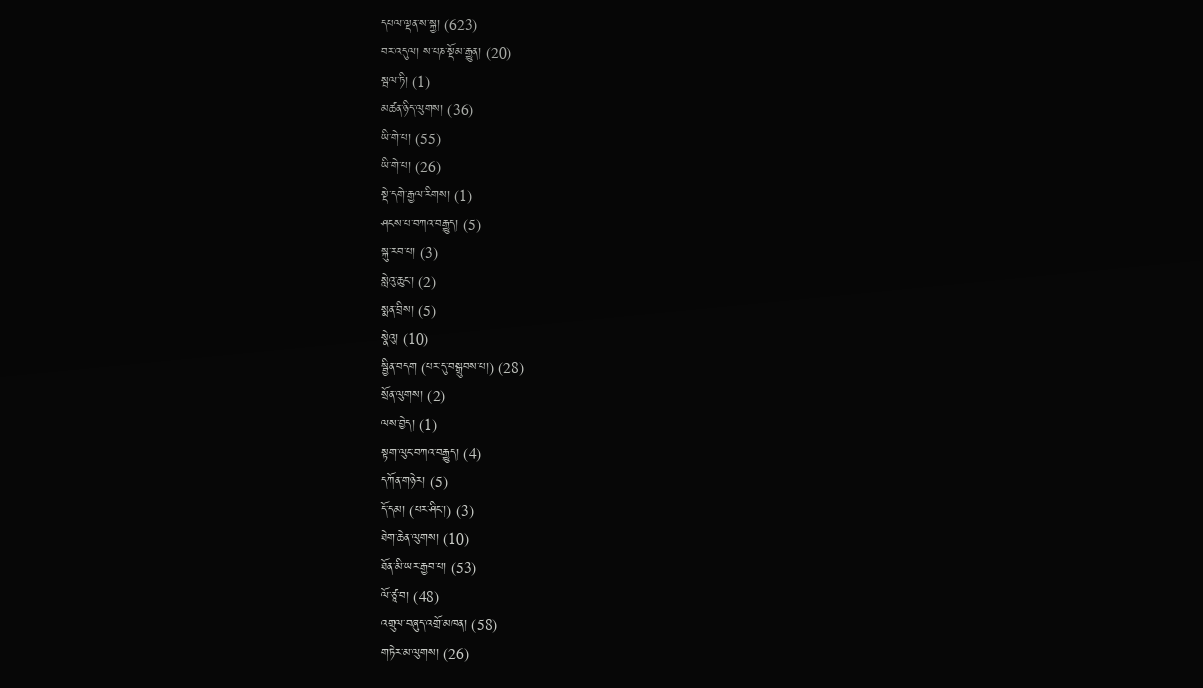དཔལ་ལྡན་ས་སྐྱ། (623)
བར་འདུལ། ས་པཎ་སྡོམ་རྒྱུན། (20)
སྦལ་ཏི། (1)
མཚན་ཉིད་ལུགས། (36)
ཡི་གེ་པ། (55)
ཡི་གེ་པ། (26)
སྡེ་དགེ་རྒྱལ་རིགས། (1)
ཤངས་པ་བཀའ་བརྒྱུད། (5)
སྐུ་རབ་པ། (3)
སླེའུ་ཆུང་། (2)
སྨན་བྲིས། (5)
སྣེའུ། (10)
སྦྱིན་བདག (པར་དུ་བསྒྲུབས་པ།) (28)
སྲོན་ལུགས། (2)
ལས་བྱེད། (1)
སྟག་ལུང་བཀའ་བརྒྱུད། (4)
དཀོན་གཉེར། (5)
དོ་དམ། (པར་ཤིང་།) (3)
ཐེག་ཆེན་ལུགས། (10)
ཐོན་མི་ཡར་རྒྱབ་པ། (53)
ལོ་ཙཱ་བ། (48)
འགྲུལ་བཞུད་འགྲོ་མཁན། (58)
གཏེར་མ་ལུགས། (26)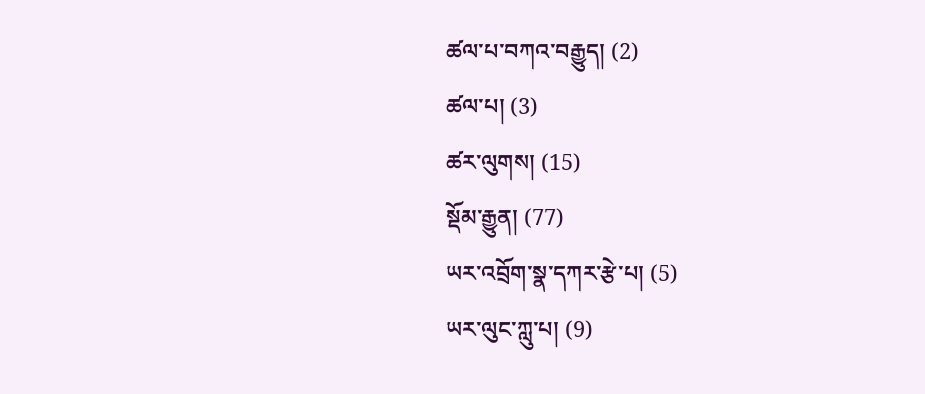ཚལ་པ་བཀའ་བརྒྱུད། (2)
ཚལ་པ། (3)
ཚར་ལུགས། (15)
སྡོམ་རྒྱུན། (77)
ཡར་འབྲོག་སྣ་དཀར་རྩེ་པ། (5)
ཡར་ལུང་ཀླུ་པ། (9)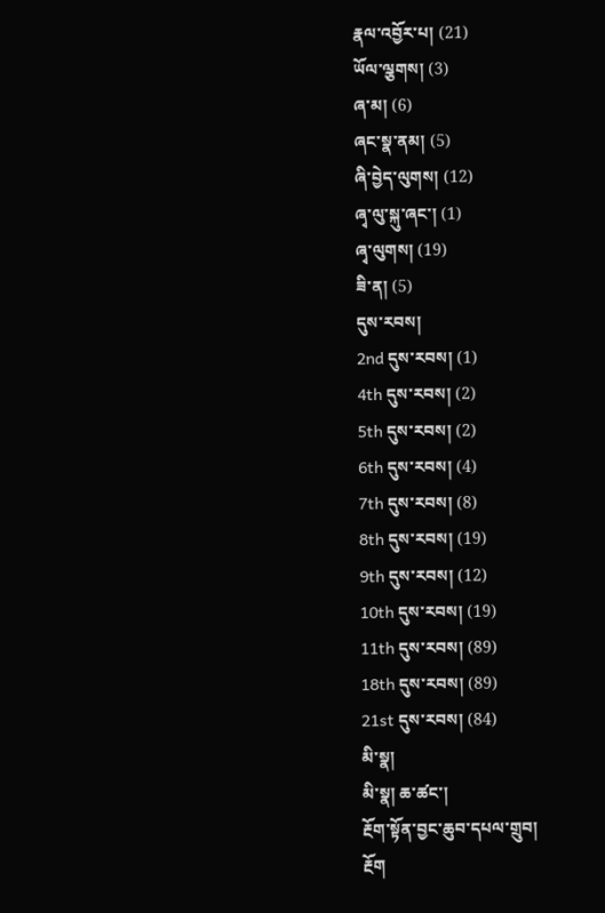རྣལ་འབྱོར་པ། (21)
ཡོལ་ལྕགས། (3)
ཞ་མ། (6)
ཞང་སྣ་ནམ། (5)
ཞི་བྱེད་ལུགས། (12)
ཞྭ་ལུ་སྐུ་ཞང་། (1)
ཞྭ་ལུགས། (19)
ཟི་ན། (5)
དུས་རབས།
2nd དུས་རབས། (1)
4th དུས་རབས། (2)
5th དུས་རབས། (2)
6th དུས་རབས། (4)
7th དུས་རབས། (8)
8th དུས་རབས། (19)
9th དུས་རབས། (12)
10th དུས་རབས། (19)
11th དུས་རབས། (89)
18th དུས་རབས། (89)
21st དུས་རབས། (84)
མི་སྣ།
མི་སྣ། ཆ་ཚང་།
རྔོག་སྟོན་བྱང་ཆུབ་དཔལ་གྲུབ།
རྔོག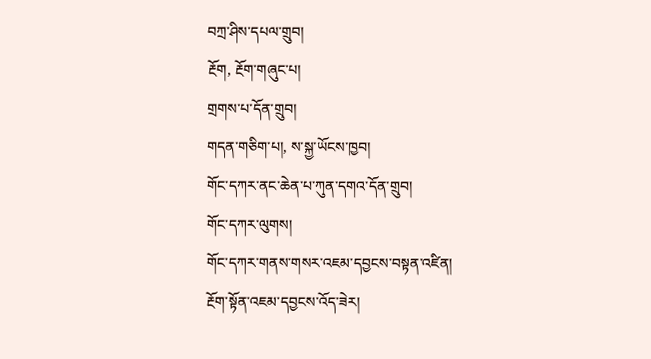བཀྲ་ཤིས་དཔལ་གྲུབ།
རྔོག, རྔོག་གཞུང་པ།
གྲགས་པ་དོན་གྲུབ།
གདན་གཅིག་པ།, ས་སྐྱ་ཡོངས་ཁྱབ།
གོང་དཀར་ནང་ཆེན་པ་ཀུན་དགའ་དོན་གྲུབ།
གོང་དཀར་ལུགས།
གོང་དཀར་གནས་གསར་འཇམ་དབྱངས་བསྟན་འཛིན།
རྔོག་སྟོན་འཇམ་དབྱངས་འོད་ཟེར།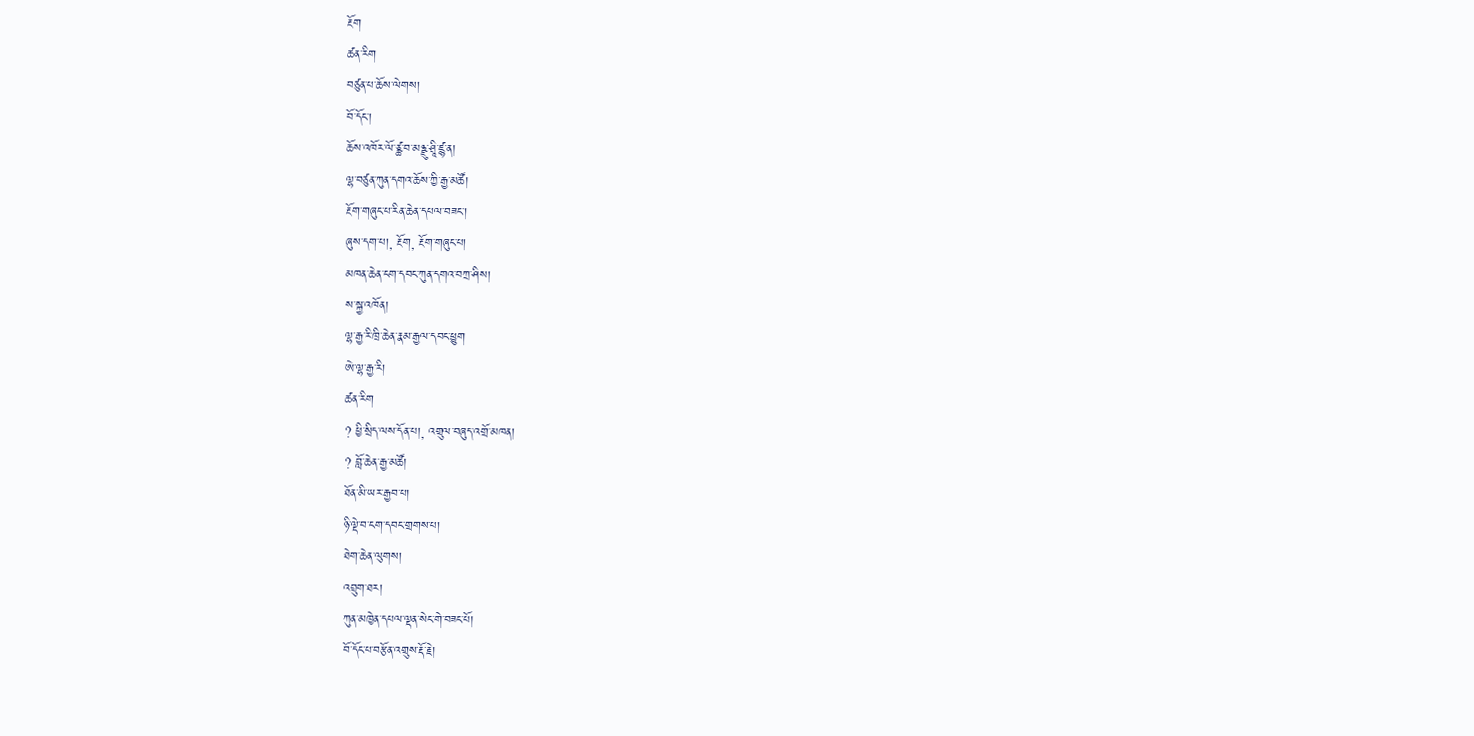རྔོག
ཚན་རིག
བཙུན་པ་ཆོས་ལེགས།
བོ་དོང་།
ཆོས་འཁོར་ལོ་ཙྪ་བ་མཉྫུ་ཤྲཱི་ཛྙ་ན།
ལྷ་བཙུན་ཀུན་དགའ་ཆོས་ཀྱི་རྒྱ་མཚོ།
རྔོག་གཞུང་པ་རིན་ཆེན་དཔལ་བཟང་།
ཞུས་དག་པ།, རྔོག, རྔོག་གཞུང་པ།
མཁན་ཆེན་ངག་དབང་ཀུན་དགའ་བཀྲ་ཤིས།
ས་སྐྱ་འཁོན།
ལྷ་རྒྱ་རི་ཁྲི་ཆེན་རྣམ་རྒྱལ་དབང་ཕྱུག
ཨེ་ལྷ་རྒྱ་རི།
ཚན་རིག
? ཕྱི་སྲིད་ལས་དོན་པ།, འགྲུལ་བཞུད་འགྲོ་མཁན།
? བློ་ཆེན་རྒྱ་མཚོ།
ཐོན་མི་ཡར་རྒྱབ་པ།
ཉི་ལྡེ་བ་ངག་དབང་གྲགས་པ།
ཐེག་ཆེན་ལུགས།
འབྲུག་ཐར།
ཀུན་མཁྱེན་དཔལ་ལྡན་སེང་གེ་བཟང་པོ།
བོ་དོང་པ་བརྩོན་འགྲུས་རྡོ་རྗེ།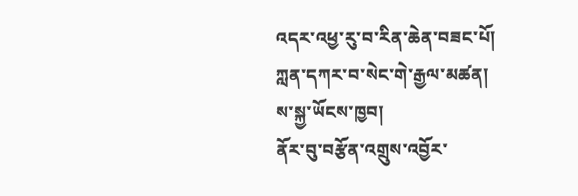འདར་འཕྱ་རུ་བ་རིན་ཆེན་བཟང་པོ།
ཀླན་དཀར་བ་སེང་གེ་རྒྱལ་མཚན།
ས་སྐྱ་ཡོངས་ཁྱབ།
ནོར་བུ་བརྩོན་འགྲུས་འབྱོར་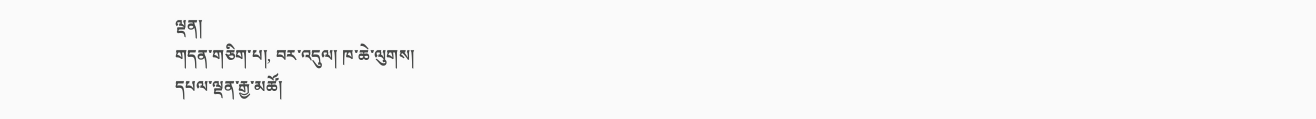ལྡན།
གདན་གཅིག་པ།, བར་འདུལ། ཁ་ཆེ་ལུགས།
དཔལ་ལྡན་རྒྱ་མཚོ།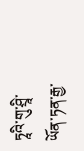ཏཱའི་གུ་ཤྲཱི་ཡོན་ཏན་རྒྱ་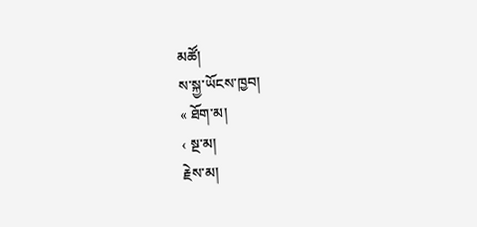མཚོ།
ས་སྐྱ་ཡོངས་ཁྱབ།
« ཐོག་མ།
‹ སྔ་མ།
རྗེས་མ།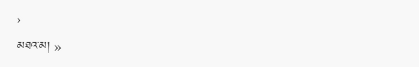›
མཐའ་མ། »